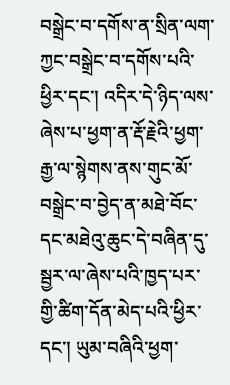བསྒྲེང་བ་དགོས་ན་སྲིན་ལག་ཀྱང་བསྒྲེང་བ་དགོས་པའི་ཕྱིར་དང་། འདིར་དེ་ཉིད་ལས་ཞེས་པ་ཕྱག་ན་རྡོ་རྗེའི་ཕྱག་རྒྱ་ལ་སྙེགས་ནས་གུང་མོ་བསྒྲེང་བ་བྱེད་ན་མཐེ་བོང་དང་མཐེའུ་ཆུང་དེ་བཞིན་དུ་སྦྱར་ལ་ཞེས་པའི་ཁྱད་པར་གྱི་ཚིག་དོན་མེད་པའི་ཕྱིར་དང་། ཡུམ་བཞིའི་ཕྱག་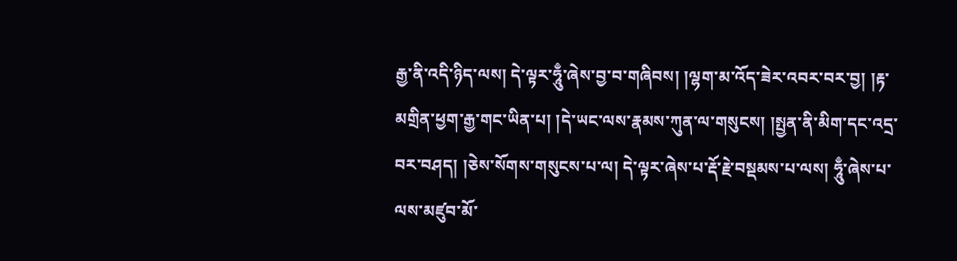རྒྱ་ནི་འདི་ཉིད་ལས། དེ་ལྟར་ཧཱུྃ་ཞེས་བྱ་བ་གཞིབས། །ལྷག་མ་འོད་ཟེར་འབར་བར་བྱ། །རྟ་མགྲིན་ཕྱག་རྒྱ་གང་ཡིན་པ། །དེ་ཡང་ལས་རྣམས་ཀུན་ལ་གསུངས། །སྤྱན་ནི་མིག་དང་འདྲ་བར་བཤད། །ཅེས་སོགས་གསུངས་པ་ལ། དེ་ལྟར་ཞེས་པ་རྡོ་རྗེ་བསྡམས་པ་ལས། ཧཱུྃ་ཞེས་པ་ལས་མཛུབ་མོ་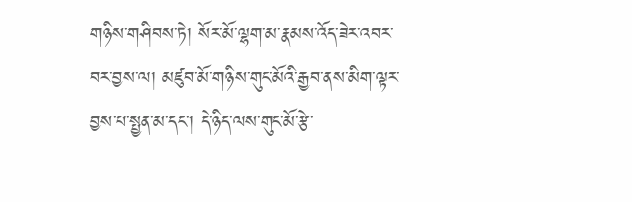གཉིས་གཤིབས་ཏེ། སོར་མོ་ལྷག་མ་རྣམས་འོད་ཟེར་འབར་བར་བྱས་ལ། མཛུབ་མོ་གཉིས་གུང་མོའི་རྒྱབ་ནས་མིག་ལྟར་བྱས་པ་སྤྱན་མ་དང་། དེ་ཉིད་ལས་གུང་མོ་རྩེ་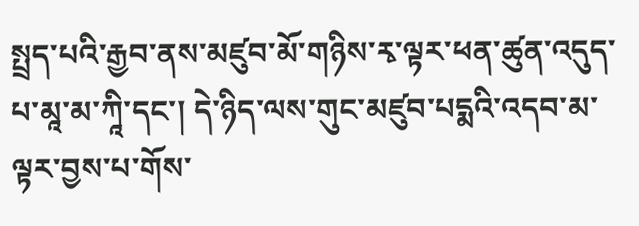སྤྲད་པའི་རྒྱབ་ནས་མཛུབ་མོ་གཉིས་རྭ་ལྟར་ཕན་ཚུན་འདུད་པ་མཱ་མ་ཀཱི་དང་། དེ་ཉིད་ལས་གུང་མཛུབ་པདྨའི་འདབ་མ་ལྟར་བྱས་པ་གོས་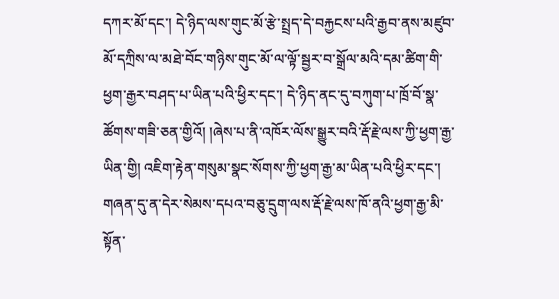དཀར་མོ་དང་། དེ་ཉིད་ལས་གུང་མོ་རྩེ་སྤྲད་དེ་བརྐྱངས་པའི་རྒྱབ་ནས་མཛུབ་མོ་དཀྲིས་ལ་མཐེ་བོང་གཉིས་གུང་མོ་ལ་ལྟོ་སྦྱར་བ་སྒྲོལ་མའི་དམ་ཚིག་གི་ཕྱག་རྒྱར་བཤད་པ་ཡིན་པའི་ཕྱིར་དང་། དེ་ཉིད་ནང་དུ་བཀུག་པ་ཁྲོ་བོ་སྣ་ཚོགས་གཟི་ཅན་གྱིའོ། །ཞེས་པ་ནི་འཁོར་ལོས་སྒྱུར་བའི་རྡོ་རྗེ་ལས་ཀྱི་ཕྱག་རྒྱ་ཡིན་གྱི། འཇིག་རྟེན་གསུམ་སྣང་སོགས་ཀྱི་ཕྱག་རྒྱ་མ་ཡིན་པའི་ཕྱིར་དང་། གཞན་དུ་ན་དེར་སེམས་དཔའ་བཅུ་དྲུག་ལས་རྡོ་རྗེ་ལས་ཁོ་ནའི་ཕྱག་རྒྱ་མི་སྟོན་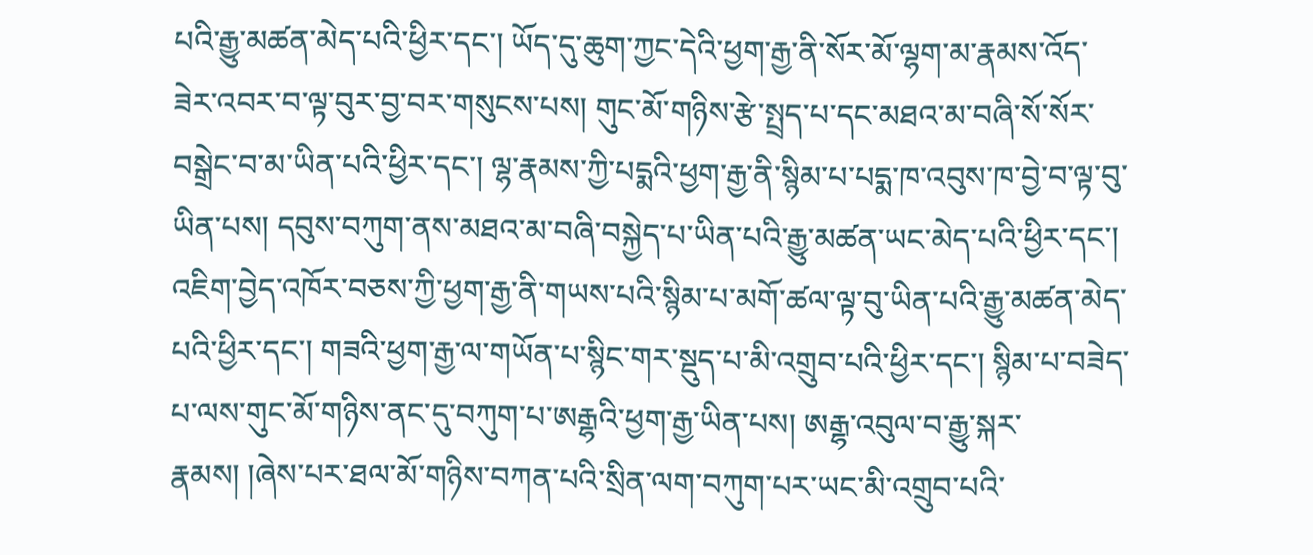པའི་རྒྱུ་མཚན་མེད་པའི་ཕྱིར་དང་། ཡོད་དུ་ཆུག་ཀྱང་དེའི་ཕྱག་རྒྱ་ནི་སོར་མོ་ལྷག་མ་རྣམས་འོད་ཟེར་འབར་བ་ལྟ་བུར་བྱ་བར་གསུངས་པས། གུང་མོ་གཉིས་རྩེ་སྤྲད་པ་དང་མཐའ་མ་བཞི་སོ་སོར་བསྒྲེང་བ་མ་ཡིན་པའི་ཕྱིར་དང་། ལྷ་རྣམས་ཀྱི་པདྨའི་ཕྱག་རྒྱ་ནི་སྙིམ་པ་པདྨ་ཁ་འབུས་ཁ་བྱེ་བ་ལྟ་བུ་ཡིན་པས། དབུས་བཀུག་ནས་མཐའ་མ་བཞི་བསྐྱེད་པ་ཡིན་པའི་རྒྱུ་མཚན་ཡང་མེད་པའི་ཕྱིར་དང་། འཇིག་བྱེད་འཁོར་བཅས་ཀྱི་ཕྱག་རྒྱ་ནི་གཡས་པའི་སྙིམ་པ་མགོ་ཚལ་ལྟ་བུ་ཡིན་པའི་རྒྱུ་མཚན་མེད་པའི་ཕྱིར་དང་། གཟའི་ཕྱག་རྒྱ་ལ་གཡོན་པ་སྙིང་གར་སྡུད་པ་མི་འགྲུབ་པའི་ཕྱིར་དང་། སྙིམ་པ་བཟེད་པ་ལས་གུང་མོ་གཉིས་ནང་དུ་བཀུག་པ་ཨརྒྷའི་ཕྱག་རྒྱ་ཡིན་པས། ཨརྒྷ་འབུལ་བ་རྒྱུ་སྐར་རྣམས། །ཞེས་པར་ཐལ་མོ་གཉིས་བཀན་པའི་སྲིན་ལག་བཀུག་པར་ཡང་མི་འགྲུབ་པའི་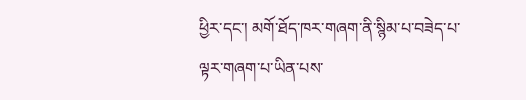ཕྱིར་དང་། མགོ་ཐོད་ཁར་གཞག་ནི་སྙིམ་པ་བཟེད་པ་ལྟར་གཞག་པ་ཡིན་པས་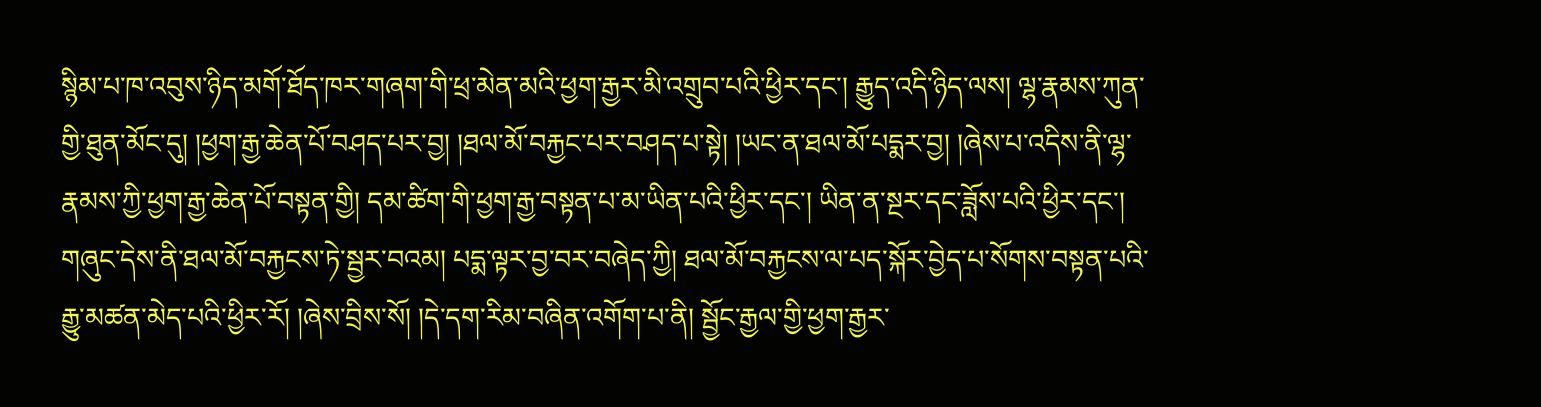སྙིམ་པ་ཁ་འབུས་ཉིད་མགོ་ཐོད་ཁར་གཞག་གི་ཕྲ་མེན་མའི་ཕྱག་རྒྱར་མི་འགྲུབ་པའི་ཕྱིར་དང་། རྒྱུད་འདི་ཉིད་ལས། ལྷ་རྣམས་ཀུན་གྱི་ཐུན་མོང་དུ། །ཕྱག་རྒྱ་ཆེན་པོ་བཤད་པར་བྱ། །ཐལ་མོ་བརྐྱང་པར་བཤད་པ་སྟེ། །ཡང་ན་ཐལ་མོ་པདྨར་བྱ། །ཞེས་པ་འདིས་ནི་ལྷ་རྣམས་ཀྱི་ཕྱག་རྒྱ་ཆེན་པོ་བསྟན་གྱི། དམ་ཚིག་གི་ཕྱག་རྒྱ་བསྟན་པ་མ་ཡིན་པའི་ཕྱིར་དང་། ཡིན་ན་སྔར་དང་ཟློས་པའི་ཕྱིར་དང་། གཞུང་དེས་ནི་ཐལ་མོ་བརྐྱངས་ཏེ་སྦྱར་བའམ། པདྨ་ལྟར་བྱ་བར་བཞེད་ཀྱི། ཐལ་མོ་བརྐྱངས་ལ་པད་སྐོར་བྱེད་པ་སོགས་བསྟན་པའི་རྒྱུ་མཚན་མེད་པའི་ཕྱིར་རོ། །ཞེས་བྲིས་སོ། །དེ་དག་རིམ་བཞིན་འགོག་པ་ནི། སྦྱོང་རྒྱལ་གྱི་ཕྱག་རྒྱར་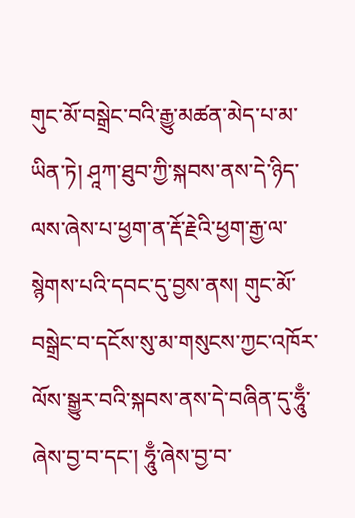གུང་མོ་བསྒྲེང་བའི་རྒྱུ་མཚན་མེད་པ་མ་ཡིན་ཏེ། ཤཱཀ་ཐུབ་ཀྱི་སྐབས་ནས་དེ་ཉིད་ལས་ཞེས་པ་ཕྱག་ན་རྡོ་རྗེའི་ཕྱག་རྒྱ་ལ་སྙེགས་པའི་དབང་དུ་བྱས་ནས། གུང་མོ་བསྒྲེང་བ་དངོས་སུ་མ་གསུངས་ཀྱང་འཁོར་ལོས་སྒྱུར་བའི་སྐབས་ནས་དེ་བཞིན་དུ་ཧཱུྃ་ཞེས་བྱ་བ་དང་། ཧཱུྃ་ཞེས་བྱ་བ་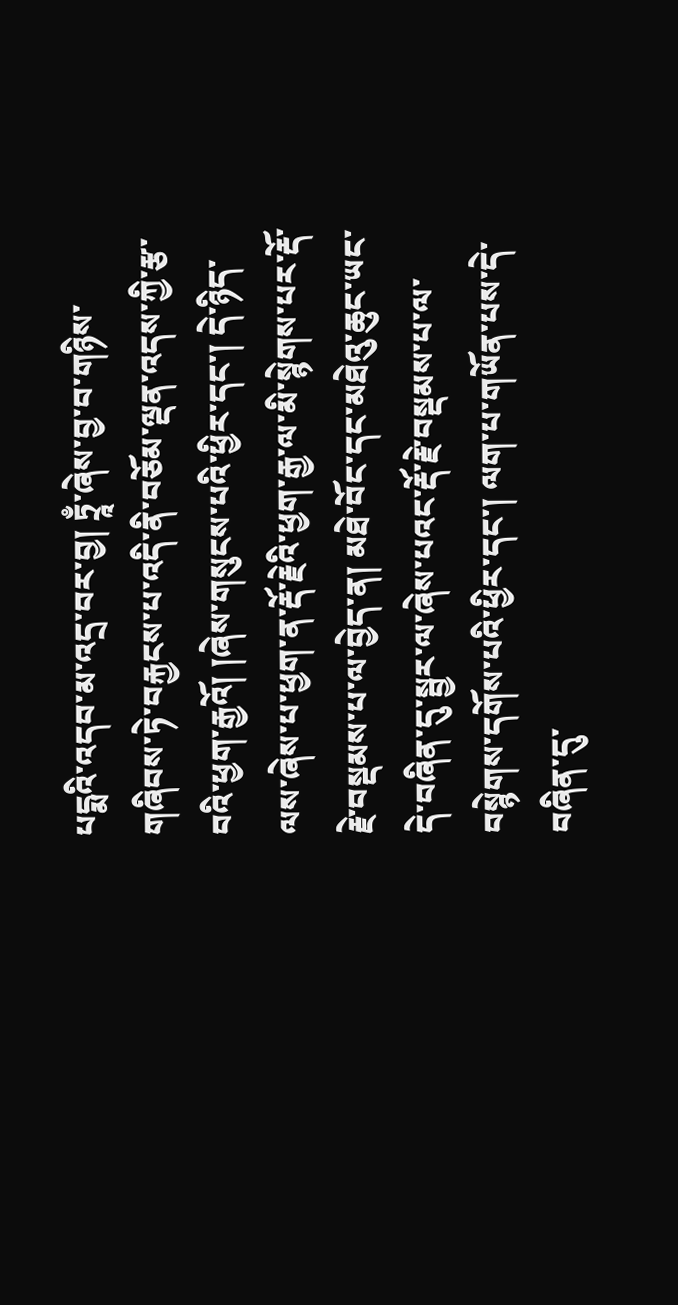པདྨའི་འདབ་མ་འདྲ་བར་བྱ། ཏྲཱྃ་ཞེས་བྱ་བ་གཉིས་གཞིབས་ཏེ་བརྐྱངས་པ་འདི་ནི་བཅོམ་ལྡན་འདས་ཀྱི་རྩ་བའི་ཕྱག་རྒྱའོ། །ཞེས་གསུངས་པའི་ཕྱིར་དང་། དེ་ཉིད་ལས་ཞེས་པ་ཕྱག་ན་རྡོ་རྗེའི་ཕྱག་རྒྱ་ལ་མི་སྙེགས་པར་རྡོ་རྗེ་བསྡམས་པ་ལ་བྱེད་ན། མཐེ་བོང་དང་མཐེའུ་ཆུང་ཡང་དེ་བཞིན་དུ་སྦྱར་ལ་ཞེས་པའང་རྡོ་རྗེ་བསྡམས་པ་ལ་བསྙེགས་དགོས་པའི་ཕྱིར་དང་། ལག་པ་གཡོན་པས་དེ་བཞིན་དུ་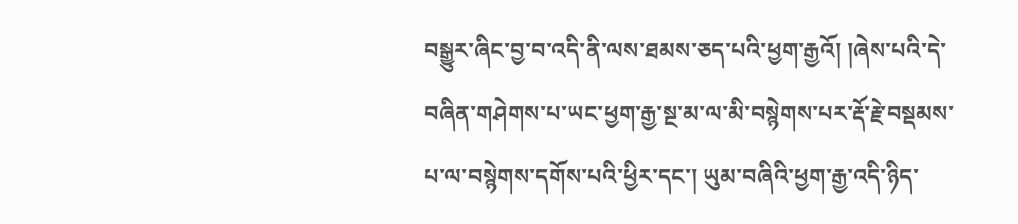བསྒྱུར་ཞིང་བྱ་བ་འདི་ནི་ལས་ཐམས་ཅད་པའི་ཕྱག་རྒྱའོ། །ཞེས་པའི་དེ་བཞིན་གཤེགས་པ་ཡང་ཕྱག་རྒྱ་སྔ་མ་ལ་མི་བསྙེགས་པར་རྡོ་རྗེ་བསྡམས་པ་ལ་བསྙེགས་དགོས་པའི་ཕྱིར་དང་། ཡུམ་བཞིའི་ཕྱག་རྒྱ་འདི་ཉིད་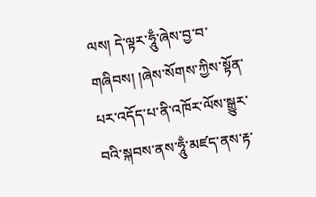ལས། དེ་ལྟར་ཧཱུྃ་ཞེས་བྱ་བ་གཞིབས། །ཞེས་སོགས་ཀྱིས་སྟོན་པར་འདོད་པ་ནི་འཁོར་ལོས་སྒྱུར་བའི་སྐབས་ནས་ཧཱུྃ་མཛད་ནས་རྟ་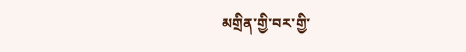མགྲིན་གྱི་བར་གྱི་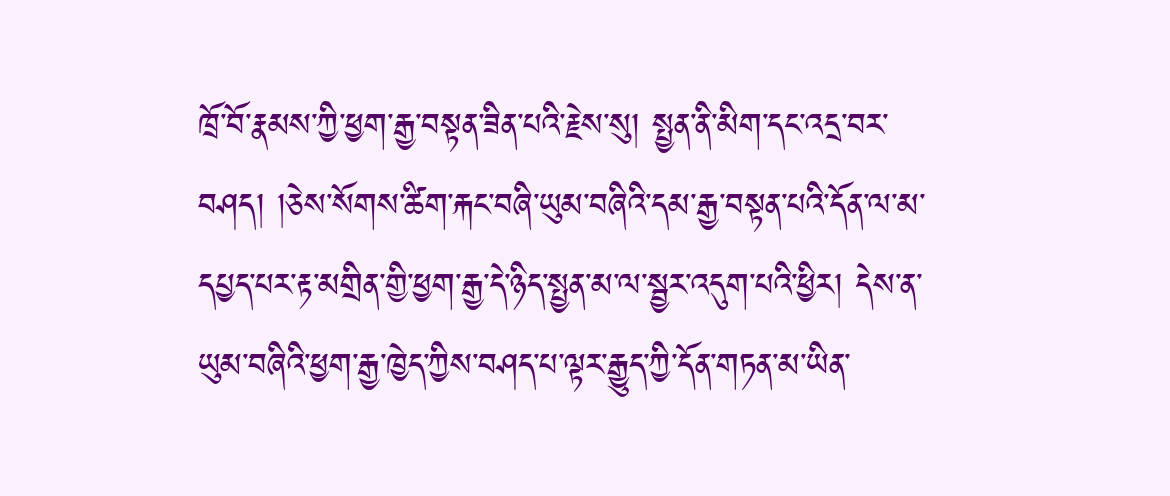ཁྲོ་བོ་རྣམས་ཀྱི་ཕྱག་རྒྱ་བསྟན་ཟིན་པའི་རྗེས་སུ། སྤྱན་ནི་མིག་དང་འདྲ་བར་བཤད། །ཅེས་སོགས་ཚིག་རྐང་བཞི་ཡུམ་བཞིའི་དམ་རྒྱ་བསྟན་པའི་དོན་ལ་མ་དཔྱད་པར་རྟ་མགྲིན་གྱི་ཕྱག་རྒྱ་དེ་ཉིད་སྤྱན་མ་ལ་སྦྱར་འདུག་པའི་ཕྱིར། དེས་ན་ཡུམ་བཞིའི་ཕྱག་རྒྱ་ཁྱེད་ཀྱིས་བཤད་པ་ལྟར་རྒྱུད་ཀྱི་དོན་གཏན་མ་ཡིན་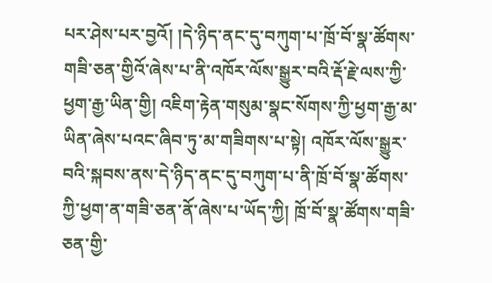པར་ཤེས་པར་བྱའོ། །དེ་ཉིད་ནང་དུ་བཀུག་པ་ཁྲོ་བོ་སྣ་ཚོགས་གཟི་ཅན་གྱིའོ་ཞེས་པ་ནི་འཁོར་ལོས་སྒྱུར་བའི་རྡོ་རྗེ་ལས་ཀྱི་ཕྱག་རྒྱ་ཡིན་གྱི། འཇིག་རྟེན་གསུམ་སྣང་སོགས་ཀྱི་ཕྱག་རྒྱ་མ་ཡིན་ཞེས་པའང་ཞིབ་ཏུ་མ་གཟིགས་པ་སྟེ། འཁོར་ལོས་སྒྱུར་བའི་སྐབས་ནས་དེ་ཉིད་ནང་དུ་བཀུག་པ་ནི་ཁྲོ་བོ་སྣ་ཚོགས་ཀྱི་ཕྱག་ན་གཟི་ཅན་ནོ་ཞེས་པ་ཡོད་ཀྱི། ཁྲོ་བོ་སྣ་ཚོགས་གཟི་ཅན་གྱི་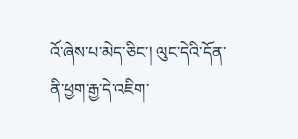འོ་ཞེས་པ་མེད་ཅིང་། ལུང་དེའི་དོན་ནི་ཕྱག་རྒྱ་དེ་འཇིག་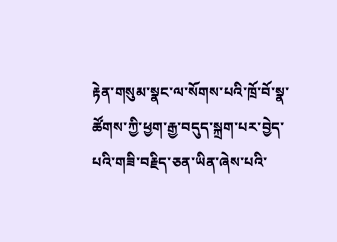རྟེན་གསུམ་སྣང་ལ་སོགས་པའི་ཁྲོ་བོ་སྣ་ཚོགས་ཀྱི་ཕྱག་རྒྱ་བདུད་སྐྲག་པར་བྱེད་པའི་གཟི་བརྗིད་ཅན་ཡིན་ཞེས་པའི་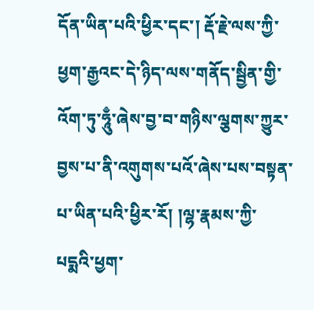དོན་ཡིན་པའི་ཕྱིར་དང་། རྡོ་རྗེ་ལས་ཀྱི་ཕྱག་རྒྱའང་དེ་ཉིད་ལས་གནོད་སྦྱིན་གྱི་འོག་ཏུ་ཧཱུྃ་ཞེས་བྱ་བ་གཉིས་ལྕགས་ཀྱུར་བྱས་པ་ནི་འགུགས་པའོ་ཞེས་པས་བསྟན་པ་ཡིན་པའི་ཕྱིར་རོ། །ལྷ་རྣམས་ཀྱི་པདྨའི་ཕྱག་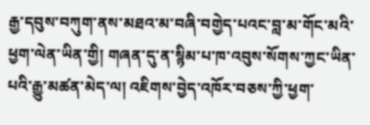རྒྱ་དབུས་བཀུག་ནས་མཐའ་མ་བཞི་བགྱེད་པའང་བླ་མ་གོང་མའི་ཕྱག་ལེན་ཡིན་གྱི། གཞན་དུ་ན་སྙིམ་པ་ཁ་འབུས་སོགས་ཀྱང་ཡིན་པའི་རྒྱུ་མཚན་མེད་ལ། འཇིགས་བྱེད་འཁོར་བཅས་ཀྱི་ཕྱག་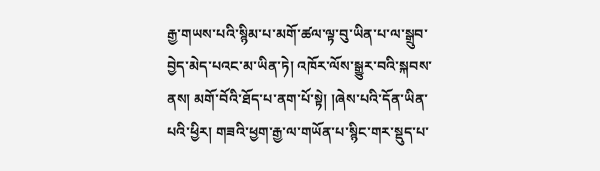རྒྱ་གཡས་པའི་སྙིམ་པ་མགོ་ཚལ་ལྟ་བུ་ཡིན་པ་ལ་སྒྲུབ་བྱེད་མེད་པའང་མ་ཡིན་ཏེ། འཁོར་ལོས་སྒྱུར་བའི་སྐབས་ནས། མགོ་བོའི་ཐོད་པ་ནག་པོ་སྟེ། །ཞེས་པའི་དོན་ཡིན་པའི་ཕྱིར། གཟའི་ཕྱག་རྒྱ་ལ་གཡོན་པ་སྙིང་གར་སྡུད་པ་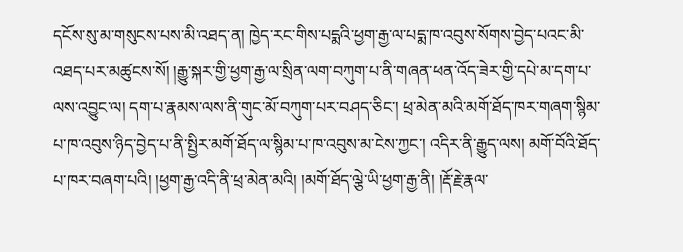དངོས་སུ་མ་གསུངས་པས་མི་འཐད་ན། ཁྱེད་རང་གིས་པདྨའི་ཕྱག་རྒྱ་ལ་པདྨ་ཁ་འབུས་སོགས་བྱེད་པའང་མི་འཐད་པར་མཚུངས་སོ། །རྒྱུ་སྐར་གྱི་ཕྱག་རྒྱ་ལ་སྲིན་ལག་བཀུག་པ་ནི་གཞན་ཕན་འོད་ཟེར་གྱི་དཔེ་མ་དག་པ་ལས་འབྱུང་ལ། དག་པ་རྣམས་ལས་ནི་གུང་མོ་བཀུག་པར་བཤད་ཅིང་། ཕྲ་མེན་མའི་མགོ་ཐོད་ཁར་གཞག་སྙིམ་པ་ཁ་འབུས་ཉིད་བྱེད་པ་ནི་སྤྱིར་མགོ་ཐོད་ལ་སྙིམ་པ་ཁ་འབུས་མ་ངེས་ཀྱང་། འདིར་ནི་རྒྱུད་ལས། མགོ་བོའི་ཐོད་པ་ཁར་བཞག་པའི། །ཕྱག་རྒྱ་འདི་ནི་ཕྲ་མེན་མའི། །མགོ་ཐོད་ལྕེ་ཡི་ཕྱག་རྒྱ་ནི། །རྡོ་རྗེ་རྣལ་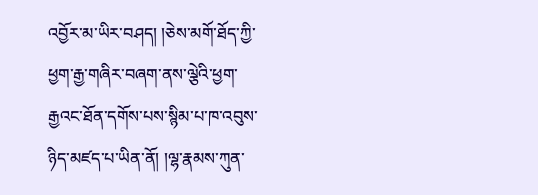འབྱོར་མ་ཡིར་བཤད། །ཅེས་མགོ་ཐོད་ཀྱི་ཕྱག་རྒྱ་གཞིར་བཞག་ནས་ལྕེའི་ཕྱག་རྒྱའང་ཐོན་དགོས་པས་སྙིམ་པ་ཁ་འབུས་ཉིད་མཛད་པ་ཡིན་ནོ། །ལྷ་རྣམས་ཀུན་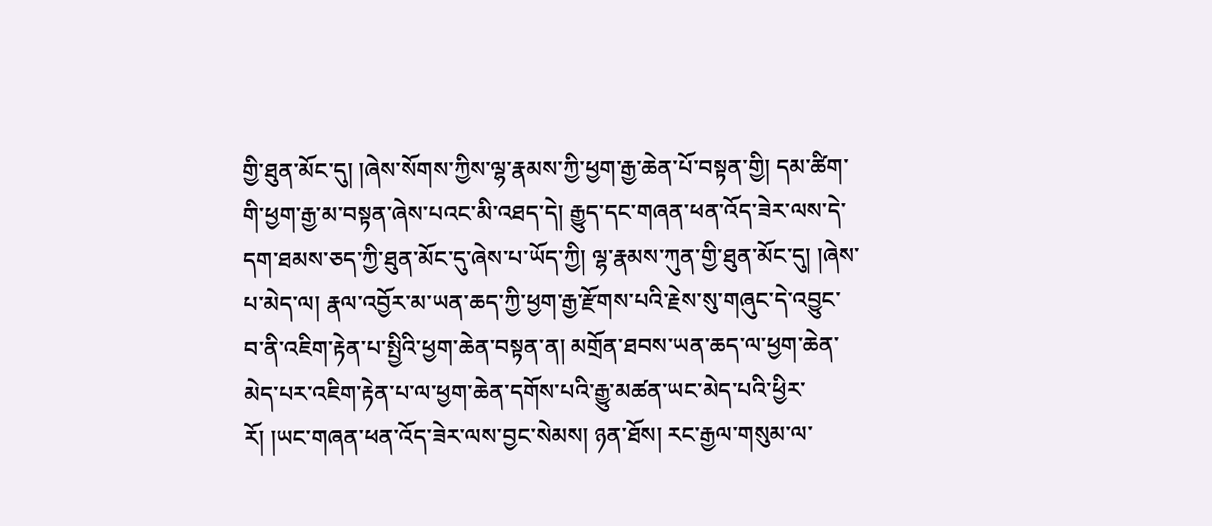གྱི་ཐུན་མོང་དུ། །ཞེས་སོགས་ཀྱིས་ལྷ་རྣམས་ཀྱི་ཕྱག་རྒྱ་ཆེན་པོ་བསྟན་གྱི། དམ་ཚིག་གི་ཕྱག་རྒྱ་མ་བསྟན་ཞེས་པའང་མི་འཐད་དེ། རྒྱུད་དང་གཞན་ཕན་འོད་ཟེར་ལས་དེ་དག་ཐམས་ཅད་ཀྱི་ཐུན་མོང་དུ་ཞེས་པ་ཡོད་ཀྱི། ལྷ་རྣམས་ཀུན་གྱི་ཐུན་མོང་དུ། །ཞེས་པ་མེད་ལ། རྣལ་འབྱོར་མ་ཡན་ཆད་ཀྱི་ཕྱག་རྒྱ་རྫོགས་པའི་རྗེས་སུ་གཞུང་དེ་འབྱུང་བ་ནི་འཇིག་རྟེན་པ་སྤྱིའི་ཕྱག་ཆེན་བསྟན་ན། མགྲོན་ཐབས་ཡན་ཆད་ལ་ཕྱག་ཆེན་མེད་པར་འཇིག་རྟེན་པ་ལ་ཕྱག་ཆེན་དགོས་པའི་རྒྱུ་མཚན་ཡང་མེད་པའི་ཕྱིར་རོ། །ཡང་གཞན་ཕན་འོད་ཟེར་ལས་བྱང་སེམས། ཉན་ཐོས། རང་རྒྱལ་གསུམ་ལ་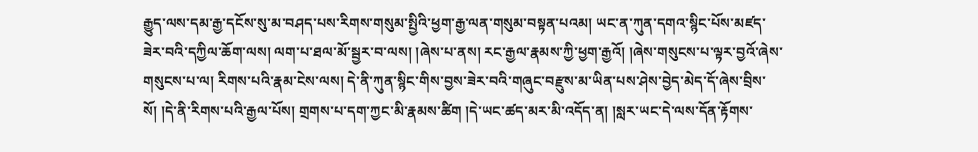རྒྱུད་ལས་དམ་རྒྱ་དངོས་སུ་མ་བཤད་པས་རིགས་གསུམ་སྤྱིའི་ཕྱག་རྒྱ་ལན་གསུམ་བསྟན་པའམ། ཡང་ན་ཀུན་དགའ་སྙིང་པོས་མཛད་ཟེར་བའི་དཀྱིལ་ཆོག་ལས། ལག་པ་ཐལ་མོ་སྦྱར་བ་ལས། །ཞེས་པ་ནས། རང་རྒྱལ་རྣམས་ཀྱི་ཕྱག་རྒྱའོ། །ཞེས་གསུངས་པ་ལྟར་བྱའོ་ཞེས་གསུངས་པ་ལ། རིགས་པའི་རྣམ་ངེས་ལས། དེ་ནི་ཀུན་སྙིང་གིས་བྱས་ཟེར་བའི་གཞུང་བརྫུས་མ་ཡིན་པས་ཤེས་བྱེད་མེད་དོ་ཞེས་བྲིས་སོ། །དེ་ནི་རིགས་པའི་རྒྱལ་པོས། གྲགས་པ་དག་ཀྱང་མི་རྣམས་ཚིག །དེ་ཡང་ཚད་མར་མི་འདོད་ན། །སླར་ཡང་དེ་ལས་དོན་རྟོགས་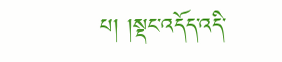པ། །སྡང་འདོད་འདི་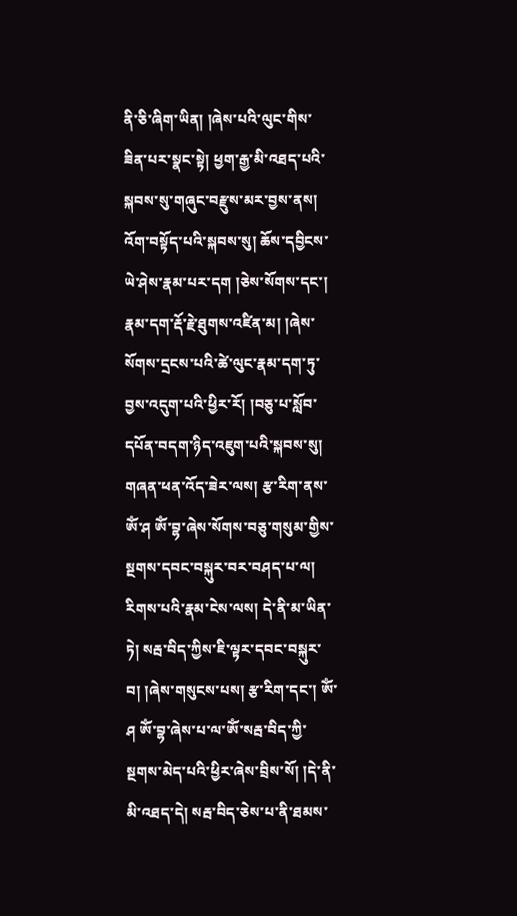ནི་ཅི་ཞིག་ཡིན། །ཞེས་པའི་ལུང་གིས་ཟིན་པར་སྣང་སྟེ། ཕྱག་རྒྱ་མི་འཐད་པའི་སྐབས་སུ་གཞུང་བརྫུས་མར་བྱས་ནས། འོག་བསྟོད་པའི་སྐབས་སུ། ཆོས་དབྱིངས་ཡེ་ཤེས་རྣམ་པར་དག །ཅེས་སོགས་དང་། རྣམ་དག་རྡོ་རྗེ་ཐུགས་འཛིན་མ། །ཞེས་སོགས་དྲངས་པའི་ཚེ་ལུང་རྣམ་དག་ཏུ་བྱས་འདུག་པའི་ཕྱིར་རོ། །བཅུ་པ་སློབ་དཔོན་བདག་ཉིད་འཇུག་པའི་སྐབས་སུ། གཞན་ཕན་འོད་ཟེར་ལས། རྩ་རིག་ནས་ཨོཾ་ཤ ཨོཾ་བྷ་ཞེས་སོགས་བཅུ་གསུམ་གྱིས་སྔགས་དབང་བསྐུར་བར་བཤད་པ་ལ། རིགས་པའི་རྣམ་ངེས་ལས། དེ་ནི་མ་ཡིན་ཏེ། སརྦ་བིད་ཀྱིས་ཇི་ལྟར་དབང་བསྐུར་བ། །ཞེས་གསུངས་པས། རྩ་རིག་དང་། ཨོཾ་ཤ ཨོཾ་བྷ་ཞེས་པ་ལ་ཨོཾ་སརྦ་བིད་ཀྱི་སྔགས་མེད་པའི་ཕྱིར་ཞེས་བྲིས་སོ། །དེ་ནི་མི་འཐད་དེ། སརྦ་བིད་ཅེས་པ་ནི་ཐམས་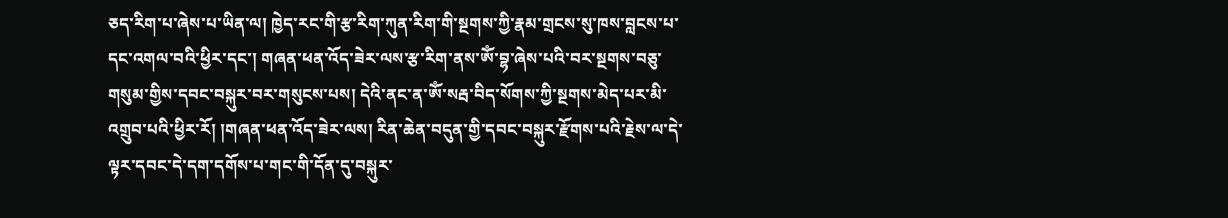ཅད་རིག་པ་ཞེས་པ་ཡིན་ལ། ཁྱེད་རང་གི་རྩ་རིག་ཀུན་རིག་གི་སྔགས་ཀྱི་རྣམ་གྲངས་སུ་ཁས་བླངས་པ་དང་འགལ་བའི་ཕྱིར་དང་། གཞན་ཕན་འོད་ཟེར་ལས་རྩ་རིག་ནས་ཨོཾ་བྷ་ཞེས་པའི་བར་སྔགས་བཅུ་གསུམ་གྱིས་དབང་བསྐུར་བར་གསུངས་པས། དེའི་ནང་ན་ཨོཾ་སརྦ་བིད་སོགས་ཀྱི་སྔགས་མེད་པར་མི་འགྲུབ་པའི་ཕྱིར་རོ། །གཞན་ཕན་འོད་ཟེར་ལས། རིན་ཆེན་བདུན་གྱི་དབང་བསྐུར་རྫོགས་པའི་རྗེས་ལ་དེ་ལྟར་དབང་དེ་དག་དགོས་པ་གང་གི་དོན་དུ་བསྐུར་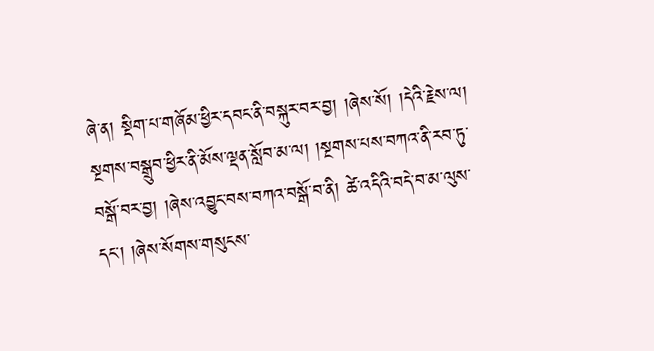ཞེ་ན། སྡིག་པ་གཞོམ་ཕྱིར་དབང་ནི་བསྐུར་བར་བྱ། །ཞེས་སོ། །དེའི་རྗེས་ལ། སྔགས་བསྒྲུབ་ཕྱིར་ནི་མོས་ལྡན་སློབ་མ་ལ། །སྔགས་པས་བཀའ་ནི་རབ་ཏུ་བསྒོ་བར་བྱ། །ཞེས་འབྱུང་བས་བཀའ་བསྒོ་བ་ནི། ཚེ་འདིའི་བདེ་བ་མ་ལུས་དང་། །ཞེས་སོགས་གསུངས་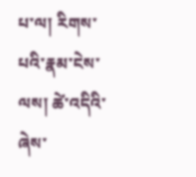པ་ལ། རིགས་པའི་རྣམ་ངེས་ལས། ཚེ་འདིའི་ཞེས་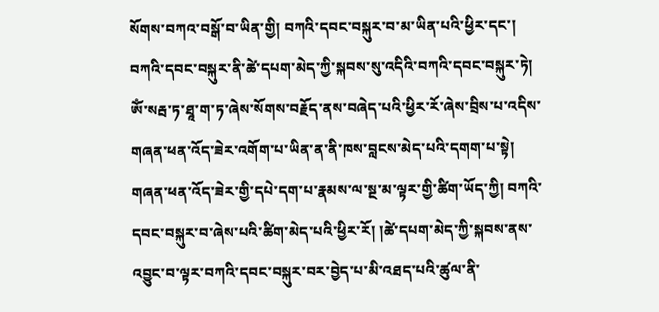སོགས་བཀའ་བསྒོ་བ་ཡིན་གྱི། བཀའི་དབང་བསྐུར་བ་མ་ཡིན་པའི་ཕྱིར་དང་། བཀའི་དབང་བསྐུར་ནི་ཚེ་དཔག་མེད་ཀྱི་སྐབས་སུ་འདིའི་བཀའི་དབང་བསྐུར་ཏེ། ཨོཾ་སརྦ་ཏ་ཐཱ་ག་ཏ་ཞེས་སོགས་བརྗོད་ནས་བཞེད་པའི་ཕྱིར་རོ་ཞེས་བྲིས་པ་འདིས་གཞན་ཕན་འོད་ཟེར་འགོག་པ་ཡིན་ན་ནི་ཁས་བླངས་མེད་པའི་དགག་པ་སྟེ། གཞན་ཕན་འོད་ཟེར་གྱི་དཔེ་དག་པ་རྣམས་ལ་སྔ་མ་ལྟར་གྱི་ཚིག་ཡོད་ཀྱི། བཀའི་དབང་བསྐུར་བ་ཞེས་པའི་ཚིག་མེད་པའི་ཕྱིར་རོ། །ཚེ་དཔག་མེད་ཀྱི་སྐབས་ནས་འབྱུང་བ་ལྟར་བཀའི་དབང་བསྐུར་བར་བྱེད་པ་མི་འཐད་པའི་ཚུལ་ནི་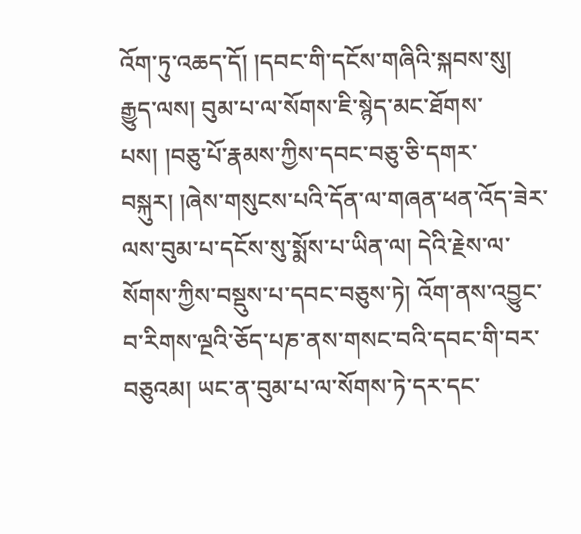འོག་ཏུ་འཆད་དོ། །དབང་གི་དངོས་གཞིའི་སྐབས་སུ། རྒྱུད་ལས། བུམ་པ་ལ་སོགས་ཇི་སྙེད་མང་ཐོགས་པས། །བཅུ་པོ་རྣམས་ཀྱིས་དབང་བཅུ་ཅི་དགར་བསྐུར། །ཞེས་གསུངས་པའི་དོན་ལ་གཞན་ཕན་འོད་ཟེར་ལས་བུམ་པ་དངོས་སུ་སྨོས་པ་ཡིན་ལ། དེའི་རྗེས་ལ་སོགས་ཀྱིས་བསྡུས་པ་དབང་བཅུས་ཏེ། འོག་ནས་འབྱུང་བ་རིགས་ལྔའི་ཅོད་པཎ་ནས་གསང་བའི་དབང་གི་བར་བཅུའམ། ཡང་ན་བུམ་པ་ལ་སོགས་ཏེ་དར་དང་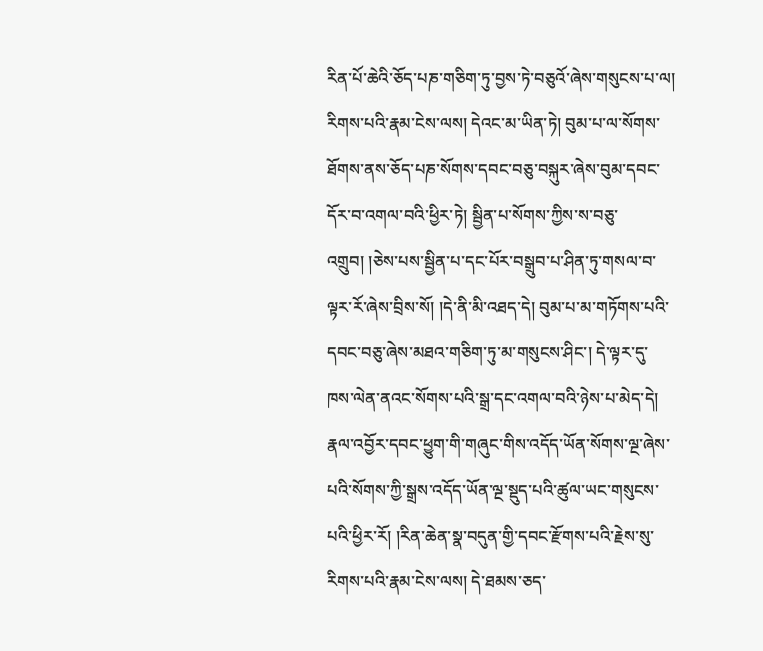རིན་པོ་ཆེའི་ཅོད་པཎ་གཅིག་ཏུ་བྱས་ཏེ་བཅུའོ་ཞེས་གསུངས་པ་ལ། རིགས་པའི་རྣམ་ངེས་ལས། དེའང་མ་ཡིན་ཏེ། བུམ་པ་ལ་སོགས་ཐོགས་ནས་ཅོད་པཎ་སོགས་དབང་བཅུ་བསྐུར་ཞེས་བུམ་དབང་དོར་བ་འགལ་བའི་ཕྱིར་ཏེ། སྦྱིན་པ་སོགས་ཀྱིས་ས་བཅུ་འགྲུབ། །ཅེས་པས་སྦྱིན་པ་དང་པོར་བསྒྲུབ་པ་ཤིན་ཏུ་གསལ་བ་ལྟར་རོ་ཞེས་བྲིས་སོ། །དེ་ནི་མི་འཐད་དེ། བུམ་པ་མ་གཏོགས་པའི་དབང་བཅུ་ཞེས་མཐའ་གཅིག་ཏུ་མ་གསུངས་ཤིང་། དེ་ལྟར་དུ་ཁས་ལེན་ནའང་སོགས་པའི་སྒྲ་དང་འགལ་བའི་ཉེས་པ་མེད་དེ། རྣལ་འབྱོར་དབང་ཕྱུག་གི་གཞུང་གིས་འདོད་ཡོན་སོགས་ལྔ་ཞེས་པའི་སོགས་ཀྱི་སྒྲས་འདོད་ཡོན་ལྔ་སྡུད་པའི་ཚུལ་ཡང་གསུངས་པའི་ཕྱིར་རོ། །རིན་ཆེན་སྣ་བདུན་གྱི་དབང་རྫོགས་པའི་རྗེས་སུ་རིགས་པའི་རྣམ་ངེས་ལས། དེ་ཐམས་ཅད་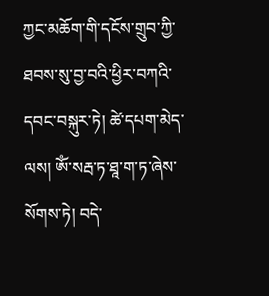ཀྱང་མཆོག་གི་དངོས་གྲུབ་ཀྱི་ཐབས་སུ་བྱ་བའི་ཕྱིར་བཀའི་དབང་བསྐུར་ཏེ། ཚེ་དཔག་མེད་ལས། ཨོཾ་སརྦ་ཏ་ཐཱ་ག་ཏ་ཞེས་སོགས་ཏེ། བདེ་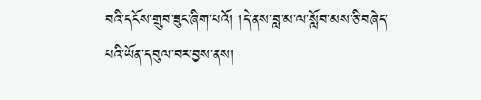བའི་དངོས་གྲུབ་ཟུང་ཞིག་པའོ། །དེ་ནས་བླ་མ་ལ་སློབ་མས་ཅི་བཞེད་པའི་ཡོན་དབུལ་བར་བྱས་ནས།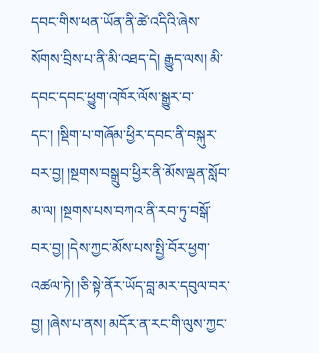དབང་གིས་ཕན་ཡོན་ནི་ཚེ་འདིའི་ཞེས་སོགས་བྲིས་པ་ནི་མི་འཐད་དེ། རྒྱུད་ལས། མི་དབང་དབང་ཕྱུག་འཁོར་ལོས་སྒྱུར་བ་དང་། །སྡིག་པ་གཞོམ་ཕྱིར་དབང་ནི་བསྐུར་བར་བྱ། །སྔགས་བསྒྲུབ་ཕྱིར་ནི་མོས་ལྡན་སློབ་མ་ལ། །སྔགས་པས་བཀའ་ནི་རབ་ཏུ་བསྒོ་བར་བྱ། །དེས་ཀྱང་མོས་པས་སྤྱི་བོར་ཕྱག་འཚལ་ཏེ། །ཅི་སྟེ་ནོར་ཡོད་བླ་མར་དབུལ་བར་བྱ། །ཞེས་པ་ནས། མདོར་ན་རང་གི་ལུས་ཀྱང་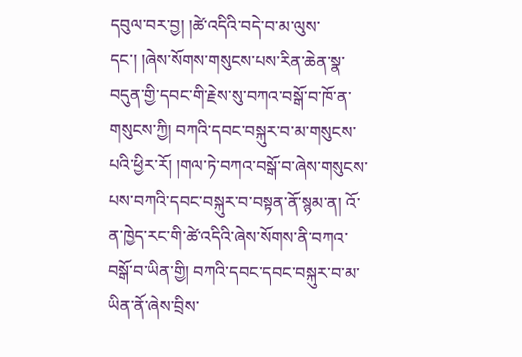དབུལ་བར་བྱ། །ཚེ་འདིའི་བདེ་བ་མ་ལུས་དང་། །ཞེས་སོགས་གསུངས་པས་རིན་ཆེན་སྣ་བདུན་གྱི་དབང་གི་རྗེས་སུ་བཀའ་བསྒོ་བ་ཁོ་ན་གསུངས་ཀྱི། བཀའི་དབང་བསྐུར་བ་མ་གསུངས་པའི་ཕྱིར་རོ། །གལ་ཏེ་བཀའ་བསྒོ་བ་ཞེས་གསུངས་པས་བཀའི་དབང་བསྐུར་བ་བསྟན་ནོ་སྙམ་ན། འོ་ན་ཁྱེད་རང་གི་ཚེ་འདིའི་ཞེས་སོགས་ནི་བཀའ་བསྒོ་བ་ཡིན་གྱི། བཀའི་དབང་དབང་བསྐུར་བ་མ་ཡིན་ནོ་ཞེས་བྲིས་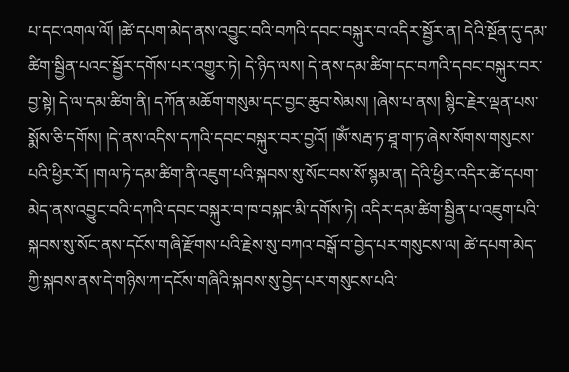པ་དང་འགལ་ལོ། །ཚེ་དཔག་མེད་ནས་འབྱུང་བའི་བཀའི་དབང་བསྐུར་བ་འདིར་སྦྱོར་ན། དེའི་སྔོན་དུ་དམ་ཚིག་སྦྱིན་པའང་སྦྱོར་དགོས་པར་འགྱུར་ཏེ། དེ་ཉིད་ལས། དེ་ནས་དམ་ཚིག་དང་བཀའི་དབང་བསྐུར་བར་བྱ་སྟེ། དེ་ལ་དམ་ཚིག་ནི། དཀོན་མཆོག་གསུམ་དང་བྱང་ཆུབ་སེམས། །ཞེས་པ་ནས། སྙིང་རྗེར་ལྡན་པས་སྨོས་ཅི་དགོས། །དེ་ནས་འདིས་དཀའི་དབང་བསྐུར་བར་བྱའོ། །ཨོཾ་སརྦ་ཏ་ཐཱ་ག་ཏ་ཞེས་སོགས་གསུངས་པའི་ཕྱིར་རོ། །གལ་ཏེ་དམ་ཚིག་ནི་འཇུག་པའི་སྐབས་སུ་སོང་བས་སོ་སྙམ་ན། དེའི་ཕྱིར་འདིར་ཚེ་དཔག་མེད་ནས་འབྱུང་བའི་དཀའི་དབང་བསྐུར་བ་ཁ་བསྐང་མི་དགོས་ཏེ། འདིར་དམ་ཚིག་སྦྱིན་པ་འཇུག་པའི་སྐབས་སུ་སོང་ནས་དངོས་གཞི་རྫོགས་པའི་རྗེས་སུ་བཀའ་བསྒོ་བ་བྱེད་པར་གསུངས་ལ། ཚེ་དཔག་མེད་ཀྱི་སྐབས་ནས་དེ་གཉིས་ཀ་དངོས་གཞིའི་སྐབས་སུ་བྱེད་པར་གསུངས་པའི་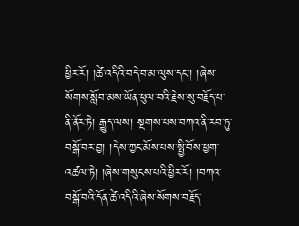ཕྱིར་རོ། །ཚེ་འདིའི་བདེ་བ་མ་ལུས་དང་། །ཞེས་སོགས་སློབ་མས་ཡོན་ཕུལ་བའི་རྗེས་སུ་བརྗོད་པ་ནི་ནོར་ཏེ། རྒྱུད་ལས། སྔགས་པས་བཀའ་ནི་རབ་ཏུ་བསྒོ་བར་བྱ། །དེས་ཀྱང་མོས་པས་སྤྱི་བོས་ཕྱག་འཚལ་ཏེ། །ཞེས་གསུངས་པའི་ཕྱིར་རོ། །བཀའ་བསྒོ་བའི་དོན་ཚེ་འདིའི་ཞེས་སོགས་བརྗོད་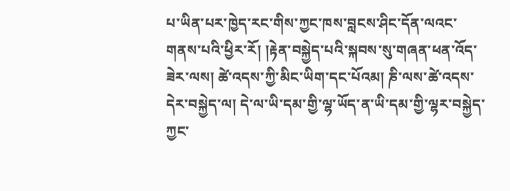པ་ཡིན་པར་ཁྱེད་རང་གིས་ཀྱང་ཁས་བླངས་ཤིང་དོན་ལའང་གནས་པའི་ཕྱིར་རོ། །རྟེན་བསྐྱེད་པའི་སྐབས་སུ་གཞན་ཕན་འོད་ཟེར་ལས། ཚེ་འདས་ཀྱི་མིང་ཡིག་དང་པོའམ། ཎི་ལས་ཚེ་འདས་དེར་བསྐྱེད་ལ། དེ་ལ་ཡི་དམ་གྱི་ལྷ་ཡོད་ན་ཡི་དམ་གྱི་ལྷར་བསྐྱེད་ཀྱང་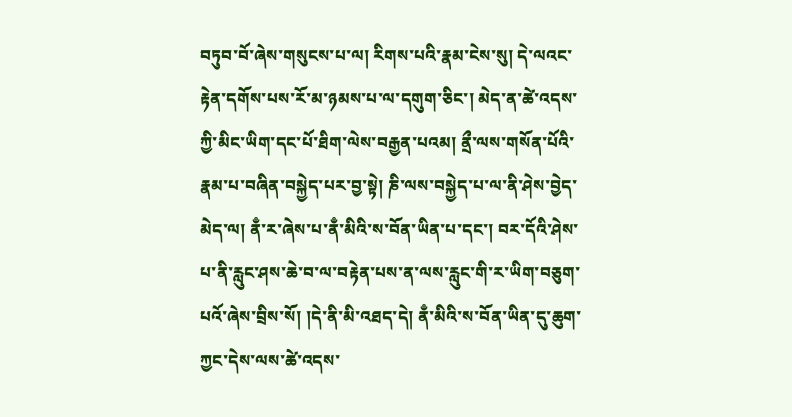བཏུབ་བོ་ཞེས་གསུངས་པ་ལ། རིགས་པའི་རྣམ་ངེས་སུ། དེ་ལའང་རྟེན་དགོས་པས་རོ་མ་ཉམས་པ་ལ་དགུག་ཅིང་། མེད་ན་ཚེ་འདས་ཀྱི་མིང་ཡིག་དང་པོ་ཐིག་ལེས་བརྒྱན་པའམ། ནྲྀ་ལས་གསོན་པོའི་རྣམ་པ་བཞིན་བསྐྱེད་པར་བྱ་སྟེ། ཎི་ལས་བསྐྱེད་པ་ལ་ནི་ཤེས་བྱེད་མེད་ལ། ནྃ་ར་ཞེས་པ་ནྃ་མིའི་ས་བོན་ཡིན་པ་དང་། བར་དོའི་ཤེས་པ་ནི་རླུང་ཤས་ཆེ་བ་ལ་བརྟེན་པས་ན་ལས་རླུང་གི་ར་ཡིག་བཅུག་པའོ་ཞེས་བྲིས་སོ། །དེ་ནི་མི་འཐད་དེ། ནྃ་མིའི་ས་བོན་ཡིན་དུ་ཆུག་ཀྱང་དེས་ལས་ཚེ་འདས་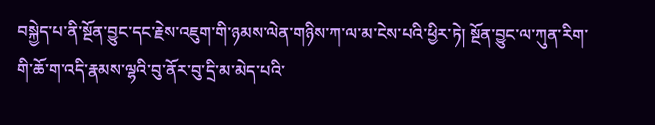བསྐྱེད་པ་ནི་སྔོན་བྱུང་དང་རྗེས་འཇུག་གི་ཉམས་ལེན་གཉིས་ཀ་ལ་མ་ངེས་པའི་ཕྱིར་ཏེ། སྔོན་བྱུང་ལ་ཀུན་རིག་གི་ཆོ་ག་འདི་རྣམས་ལྷའི་བུ་ནོར་བུ་དྲི་མ་མེད་པའི་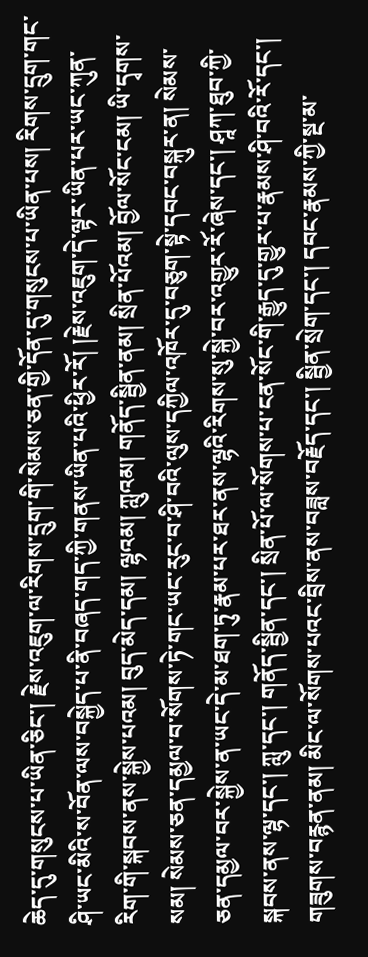ཆེད་དུ་གསུངས་པ་ཡིན་ཅིང་། རྗེས་འཇུག་ལ་རིགས་དྲུག་གི་སེམས་ཅན་གྱི་དོན་དུ་གསུངས་པ་ཡིན་པས། རིགས་དྲུག་གང་ཤི་ཡང་མིའི་ས་བོན་ལས་བསྐྱེད་པ་ནི་བཞད་གད་ཀྱི་གནས་ཡིན་པའི་ཕྱིར་རོ། །རྗེས་འཇུག་དེ་ལྟར་ཡིན་པར་ཡང་ཀུན་རིག་གི་སྐབས་ནས་སྐྱེས་པའམ། བུད་མེད་དམ། ལྷའམ། ཀླུའམ། གནོད་སྦྱིན་ནམ། སྲིན་པོའམ། བྱོལ་སོང་ངམ། ཡི་དྭགས་སམ། སེམས་ཅན་དམྱལ་བ་སོགས་ཏེ་གང་ཡང་རུང་བ་ཤི་བའི་ལུས་དཀྱིལ་འཁོར་དུ་བཅུག་སྟེ་དབང་བསྐུར་ན། སེམས་ཅན་དམྱལ་བར་སྐྱེས་ན་ཡང་དེ་མ་ཐག་ཏུ་རྣམ་པར་ཐར་ནས་ལྷའི་རིགས་སུ་སྐྱེ་བར་འགྱུར་རོ་ཞེས་དང་། ཤཱཀ་ཐུབ་ཀྱི་སྐབས་ནས་ལྷ་དང་། ཀླུ་དང་། གནོད་སྦྱིན་དང་། སྲིན་པོ་ལ་སོགས་པ་ངན་སོང་གི་རྒྱུད་དུ་གྱུར་པ་རྣམས་ཤི་བའི་རོ་དང་། གཟུགས་བརྙན་ནམ། མིང་ལ་སོགས་པའང་བྲིས་ནས་བཟླས་བརྗོད་དང་། སྦྱིན་སྲེག་དང་། དབང་རྣམས་ཀྱི་སྔ་མ་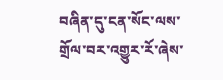བཞིན་དུ་ངན་སོང་ལས་གྲོལ་བར་འགྱུར་རོ་ཞེས་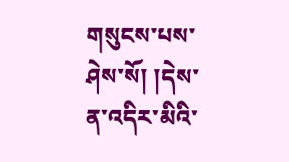གསུངས་པས་ཤེས་སོ། །དེས་ན་འདིར་མིའི་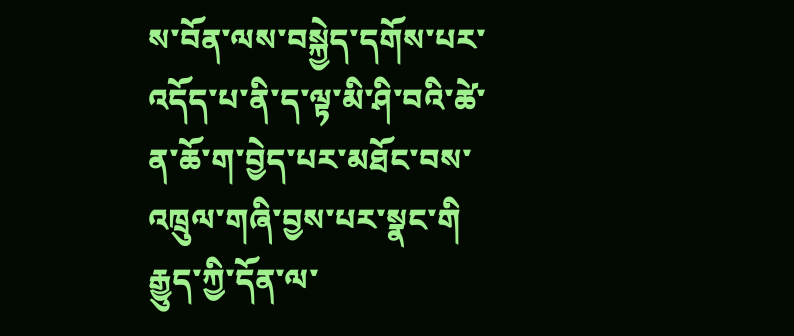ས་བོན་ལས་བསྐྱེད་དགོས་པར་འདོད་པ་ནི་ད་ལྟ་མི་ཤི་བའི་ཚེ་ན་ཆོ་ག་བྱེད་པར་མཐོང་བས་འཁྲུལ་གཞི་བྱས་པར་སྣང་གི རྒྱུད་ཀྱི་དོན་ལ་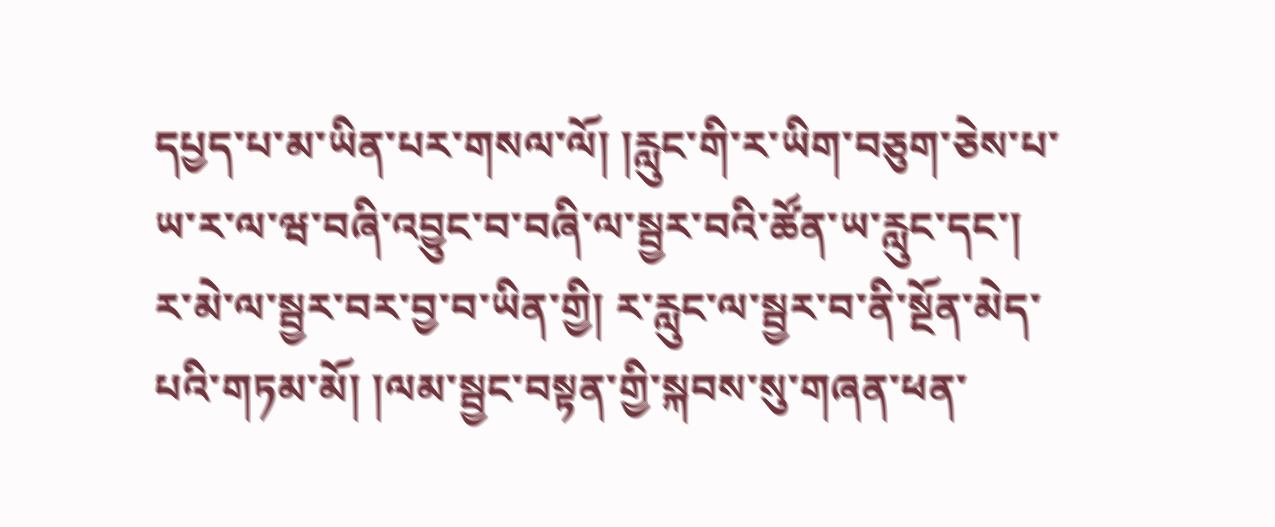དཔྱད་པ་མ་ཡིན་པར་གསལ་ལོ། །རླུང་གི་ར་ཡིག་བཅུག་ཅེས་པ་ཡ་ར་ལ་ཝ་བཞི་འབྱུང་བ་བཞི་ལ་སྦྱར་བའི་ཚོན་ཡ་རླུང་དང་། ར་མེ་ལ་སྦྱར་བར་བྱ་བ་ཡིན་གྱི། ར་རླུང་ལ་སྦྱར་བ་ནི་སྔོན་མེད་པའི་གཏམ་མོ། །ལམ་སྦྱང་བསྟན་གྱི་སྐབས་སུ་གཞན་ཕན་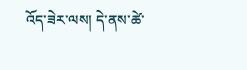འོད་ཟེར་ལས། དེ་ནས་ཚེ་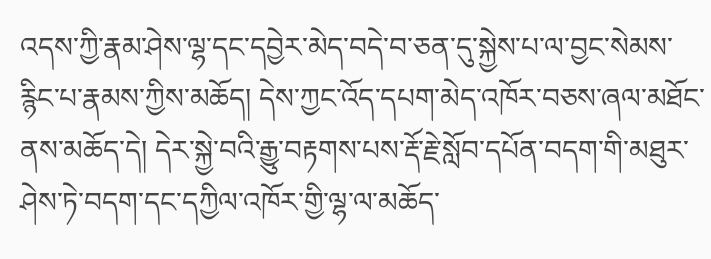འདས་ཀྱི་རྣམ་ཤེས་ལྷ་དང་དབྱེར་མེད་བདེ་བ་ཅན་དུ་སྐྱེས་པ་ལ་བྱང་སེམས་རྙིང་པ་རྣམས་ཀྱིས་མཆོད། དེས་ཀྱང་འོད་དཔག་མེད་འཁོར་བཅས་ཞལ་མཐོང་ནས་མཆོད་དེ། དེར་སྐྱེ་བའི་རྒྱུ་བརྟགས་པས་རྡོ་རྗེ་སློབ་དཔོན་བདག་གི་མཐུར་ཤེས་ཏེ་བདག་དང་དཀྱིལ་འཁོར་གྱི་ལྷ་ལ་མཆོད་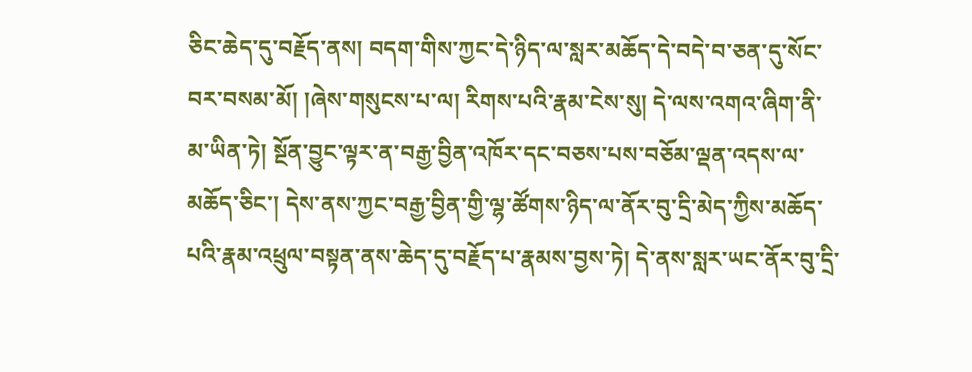ཅིང་ཆེད་དུ་བརྗོད་ནས། བདག་གིས་ཀྱང་དེ་ཉིད་ལ་སླར་མཆོད་དེ་བདེ་བ་ཅན་དུ་སོང་བར་བསམ་མོ། །ཞེས་གསུངས་པ་ལ། རིགས་པའི་རྣམ་ངེས་སུ། དེ་ལས་འགའ་ཞིག་ནི་མ་ཡིན་ཏེ། སྔོན་བྱུང་ལྟར་ན་བརྒྱ་བྱིན་འཁོར་དང་བཅས་པས་བཅོམ་ལྡན་འདས་ལ་མཆོད་ཅིང་། དེས་ནས་ཀྱང་བརྒྱ་བྱིན་གྱི་ལྷ་ཚོགས་ཉིད་ལ་ནོར་བུ་དྲི་མེད་ཀྱིས་མཆོད་པའི་རྣམ་འཕྲུལ་བསྟན་ནས་ཆེད་དུ་བརྗོད་པ་རྣམས་བྱས་ཏེ། དེ་ནས་སླར་ཡང་ནོར་བུ་དྲི་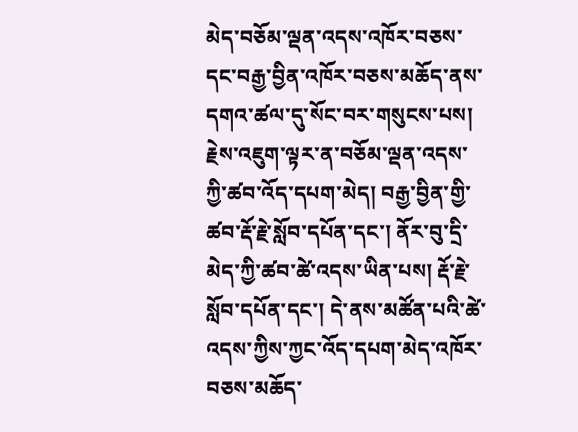མེད་བཅོམ་ལྡན་འདས་འཁོར་བཅས་དང་བརྒྱ་བྱིན་འཁོར་བཅས་མཆོད་ནས་དགའ་ཚལ་དུ་སོང་བར་གསུངས་པས། རྗེས་འཇུག་ལྟར་ན་བཅོམ་ལྡན་འདས་ཀྱི་ཚབ་འོད་དཔག་མེད། བརྒྱ་བྱིན་གྱི་ཚབ་རྡོ་རྗེ་སློབ་དཔོན་དང་། ནོར་བུ་དྲི་མེད་ཀྱི་ཚབ་ཚེ་འདས་ཡིན་པས། རྡོ་རྗེ་སློབ་དཔོན་དང་། དེ་ནས་མཚོན་པའི་ཚེ་འདས་ཀྱིས་ཀྱང་འོད་དཔག་མེད་འཁོར་བཅས་མཆོད་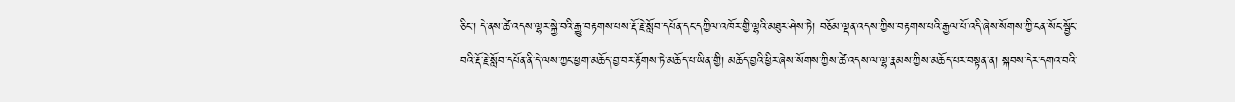ཅིང་། དེ་ནས་ཚེ་འདས་ལྷར་སྐྱེ་བའི་རྒྱུ་བརྟགས་པས་རྡོ་རྗེ་སློབ་དཔོན་དང་དཀྱིལ་འཁོར་གྱི་ལྷའི་མཐུར་ཤེས་ཏེ། བཅོམ་ལྡན་འདས་ཀྱིས་བརྟགས་པའི་རྒྱལ་པོ་འདི་ཞེས་སོགས་ཀྱི་ངན་སོང་སྦྱོང་བའི་རྡོ་རྗེ་སློབ་དཔོན་ནི་དེ་ལས་ཀྱང་ཕྱག་མཆོད་བྱ་བར་རྟོགས་ཏེ་མཆོད་པ་ཡིན་གྱི། མཆོད་བྱའི་ཕྱིར་ཞེས་སོགས་ཀྱིས་ཚེ་འདས་ལ་ལྷ་རྣམས་ཀྱིས་མཆོད་པར་བསྟན་ན། སྐབས་དེར་དགའ་བའི་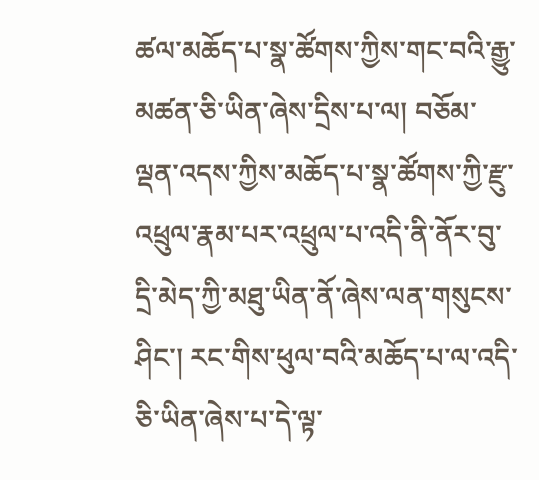ཚལ་མཆོད་པ་སྣ་ཚོགས་ཀྱིས་གང་བའི་རྒྱུ་མཚན་ཅི་ཡིན་ཞེས་དྲིས་པ་ལ། བཅོམ་ལྡན་འདས་ཀྱིས་མཆོད་པ་སྣ་ཚོགས་ཀྱི་རྫུ་འཕྲུལ་རྣམ་པར་འཕྲུལ་པ་འདི་ནི་ནོར་བུ་དྲི་མེད་ཀྱི་མཐུ་ཡིན་ནོ་ཞེས་ལན་གསུངས་ཤིང་། རང་གིས་ཕུལ་བའི་མཆོད་པ་ལ་འདི་ཅི་ཡིན་ཞེས་པ་དེ་ལྟ་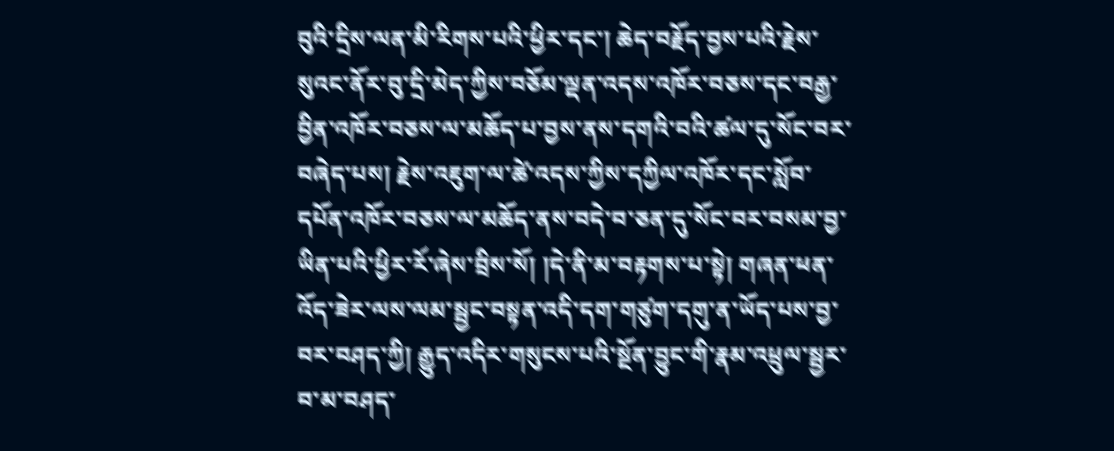བུའི་དྲིས་ལན་མི་རིགས་པའི་ཕྱིར་དང་། ཆེད་བརྗོད་བྱས་པའི་རྗེས་སུའང་ནོར་བུ་དྲི་མེད་ཀྱིས་བཅོམ་ལྡན་འདས་འཁོར་བཅས་དང་བརྒྱ་བྱིན་འཁོར་བཅས་ལ་མཆོད་པ་བྱས་ནས་དགའི་བའི་ཚལ་དུ་སོང་བར་བཞེད་པས། རྗེས་འཇུག་ལ་ཚེ་འདས་ཀྱིས་དཀྱིལ་འཁོར་དང་སློབ་དཔོན་འཁོར་བཅས་ལ་མཆོད་ནས་བདེ་བ་ཅན་དུ་སོང་བར་བསམ་བྱ་ཡིན་པའི་ཕྱིར་རོ་ཞེས་བྲིས་སོ། །དེ་ནི་མ་བརྟགས་པ་སྟེ། གཞན་ཕན་འོད་ཟེར་ལས་ལམ་སྦྱང་བསྟན་འདི་དག་གཙུག་དགུ་ན་ཡོད་པས་བྱ་བར་བཤད་ཀྱི། རྒྱུད་འདིར་གསུངས་པའི་སྔོན་བྱུང་གི་རྣམ་འཕྲུལ་སྦྱར་བ་མ་བཤད་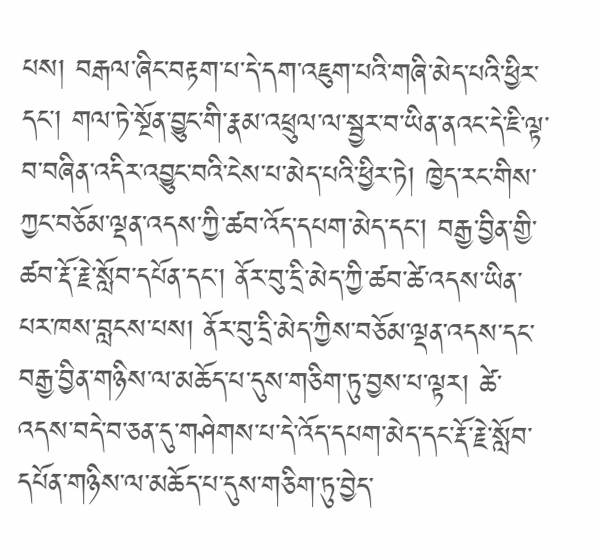པས། བརྒལ་ཞིང་བརྟག་པ་དེ་དག་འཇུག་པའི་གཞི་མེད་པའི་ཕྱིར་དང་། གལ་ཏེ་སྔོན་བྱུང་གི་རྣམ་འཕྲུལ་ལ་སྦྱར་བ་ཡིན་ནའང་དེ་ཇི་ལྟ་བ་བཞིན་འདིར་འབྱུང་བའི་ངེས་པ་མེད་པའི་ཕྱིར་ཏེ། ཁྱེད་རང་གིས་ཀྱང་བཅོམ་ལྡན་འདས་ཀྱི་ཚབ་འོད་དཔག་མེད་དང་། བརྒྱ་བྱིན་གྱི་ཚབ་རྡོ་རྗེ་སློབ་དཔོན་དང་། ནོར་བུ་དྲི་མེད་ཀྱི་ཚབ་ཚེ་འདས་ཡིན་པར་ཁས་བླངས་པས། ནོར་བུ་དྲི་མེད་ཀྱིས་བཅོམ་ལྡན་འདས་དང་བརྒྱ་བྱིན་གཉིས་ལ་མཆོད་པ་དུས་གཅིག་ཏུ་བྱས་པ་ལྟར། ཚེ་འདས་བདེ་བ་ཅན་དུ་གཤེགས་པ་དེ་འོད་དཔག་མེད་དང་རྡོ་རྗེ་སློབ་དཔོན་གཉིས་ལ་མཆོད་པ་དུས་གཅིག་ཏུ་བྱེད་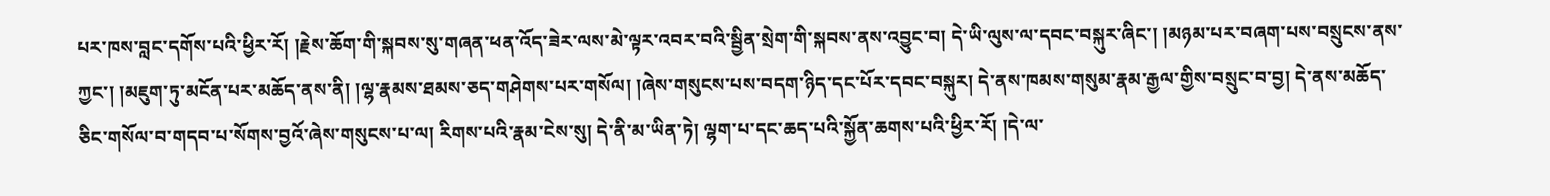པར་ཁས་བླང་དགོས་པའི་ཕྱིར་རོ། །རྗེས་ཆོག་གི་སྐབས་སུ་གཞན་ཕན་འོད་ཟེར་ལས་མེ་ལྟར་འབར་བའི་སྦྱིན་སྲེག་གི་སྐབས་ནས་འབྱུང་བ། དེ་ཡི་ལུས་ལ་དབང་བསྐུར་ཞིང་། །མཉམ་པར་བཞག་པས་བསྲུངས་ནས་ཀྱང་། །མཇུག་ཏུ་མངོན་པར་མཆོད་ནས་ནི། །ལྷ་རྣམས་ཐམས་ཅད་གཤེགས་པར་གསོལ། །ཞེས་གསུངས་པས་བདག་ཉིད་དང་པོར་དབང་བསྐུར། དེ་ནས་ཁམས་གསུམ་རྣམ་རྒྱལ་གྱིས་བསྲུང་བ་བྱ། དེ་ནས་མཆོད་ཅིང་གསོལ་བ་གདབ་པ་སོགས་བྱའོ་ཞེས་གསུངས་པ་ལ། རིགས་པའི་རྣམ་ངེས་སུ། དེ་ནི་མ་ཡིན་ཏེ། ལྷག་པ་དང་ཆད་པའི་སྐྱོན་ཆགས་པའི་ཕྱིར་རོ། །དེ་ལ་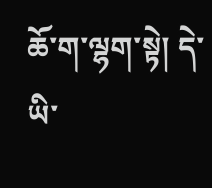ཆོ་ག་ལྷག་སྟེ། དེ་ཡི་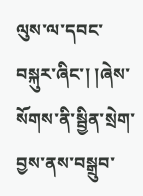ལུས་ལ་དབང་བསྐུར་ཞིང་། །ཞེས་སོགས་ནི་སྦྱིན་སྲེག་བྱས་ནས་བསྒྲུབ་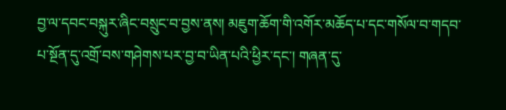བྱ་ལ་དབང་བསྐུར་ཞིང་བསྲུང་བ་བྱས་ནས། མཇུག་ཆོག་གི་འགོར་མཆོད་པ་དང་གསོལ་བ་གདབ་པ་སྔོན་དུ་འགྲོ་བས་གཤེགས་པར་བྱ་བ་ཡིན་པའི་ཕྱིར་དང་། གཞན་དུ་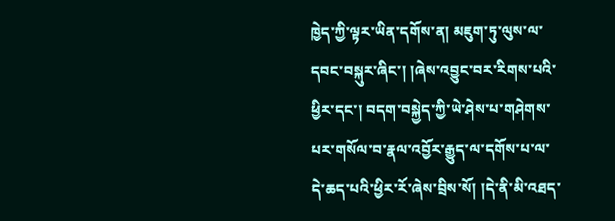ཁྱེད་ཀྱི་ལྟར་ཡིན་དགོས་ན། མཇུག་ཏུ་ལུས་ལ་དབང་བསྐུར་ཞིང་། །ཞེས་འབྱུང་བར་རིགས་པའི་ཕྱིར་དང་། བདག་བསྐྱེད་ཀྱི་ཡེ་ཤེས་པ་གཤེགས་པར་གསོལ་བ་རྣལ་འབྱོར་རྒྱུད་ལ་དགོས་པ་ལ་དེ་ཆད་པའི་ཕྱིར་རོ་ཞེས་བྲིས་སོ། །དེ་ནི་མི་འཐད་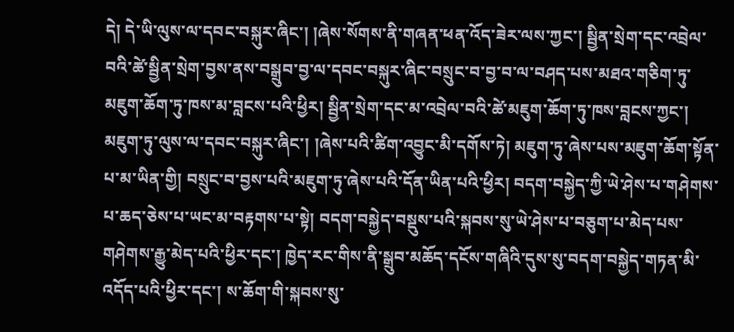དེ། དེ་ཡི་ལུས་ལ་དབང་བསྐུར་ཞིང་། །ཞེས་སོགས་ནི་གཞན་ཕན་འོད་ཟེར་ལས་ཀྱང་། སྦྱིན་སྲེག་དང་འབྲེལ་བའི་ཚེ་སྦྱིན་སྲེག་བྱས་ནས་བསྒྲུབ་བྱ་ལ་དབང་བསྐུར་ཞིང་བསྲུང་བ་བྱ་བ་ལ་བཤད་པས་མཐའ་གཅིག་ཏུ་མཇུག་ཆོག་ཏུ་ཁས་མ་བླངས་པའི་ཕྱིར། སྦྱིན་སྲེག་དང་མ་འབྲེལ་བའི་ཚེ་མཇུག་ཆོག་ཏུ་ཁས་བླངས་ཀྱང་། མཇུག་ཏུ་ལུས་ལ་དབང་བསྐུར་ཞིང་། །ཞེས་པའི་ཚིག་འབྱུང་མི་དགོས་ཏེ། མཇུག་ཏུ་ཞེས་པས་མཇུག་ཆོག་སྟོན་པ་མ་ཡིན་གྱི། བསྲུང་བ་བྱས་པའི་མཇུག་ཏུ་ཞེས་པའི་དོན་ཡིན་པའི་ཕྱིར། བདག་བསྐྱེད་ཀྱི་ཡེ་ཤེས་པ་གཤེགས་པ་ཆད་ཅེས་པ་ཡང་མ་བརྟགས་པ་སྟེ། བདག་བསྐྱེད་བསྡུས་པའི་སྐབས་སུ་ཡེ་ཤེས་པ་བཅུག་པ་མེད་པས་གཤེགས་རྒྱུ་མེད་པའི་ཕྱིར་དང་། ཁྱེད་རང་གིས་ནི་སྒྲུབ་མཆོད་དངོས་གཞིའི་དུས་སུ་བདག་བསྐྱེད་གཏན་མི་འདོད་པའི་ཕྱིར་དང་། ས་ཆོག་གི་སྐབས་སུ་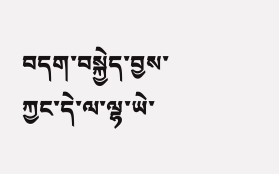བདག་བསྐྱེད་བྱས་ཀྱང་དེ་ལ་ལྷ་ཡེ་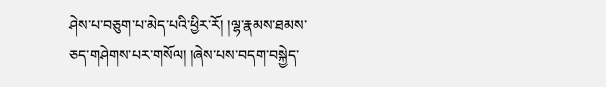ཤེས་པ་བཅུག་པ་མེད་པའི་ཕྱིར་རོ། །ལྷ་རྣམས་ཐམས་ཅད་གཤེགས་པར་གསོལ། །ཞེས་པས་བདག་བསྐྱེད་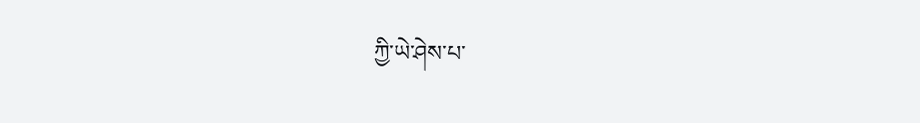ཀྱི་ཡེ་ཤེས་པ་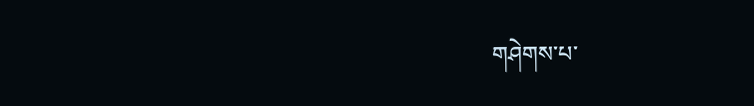གཤེགས་པ་